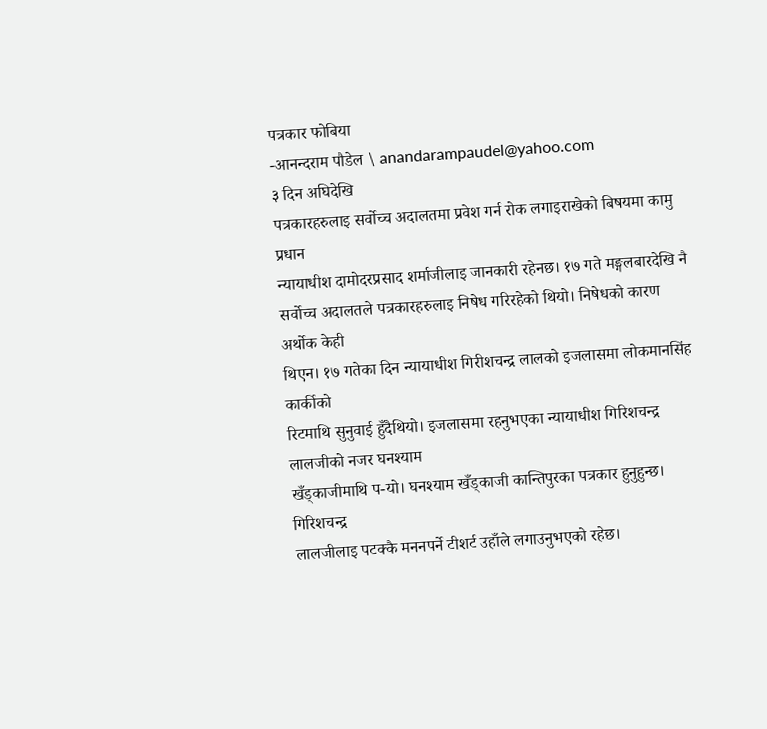पत्रकार फोबिया
-आनन्दराम पौडेल \ anandarampaudel@yahoo.com
३ दिन अघिदेखि
पत्रकारहरुलाइ सर्वोच्च अदालतमा प्रवेश गर्न रोक लगाइराखेको बिषयमा कामु प्रधान
न्यायाधीश दामोदरप्रसाद शर्माजीलाइ जानकारी रहेनछ। १७ गते मङ्गलबारदेखि नै
सर्वोच्च अदालतले पत्रकारहरुलाइ निषेध गरिरहेको थियो। निषेधको कारण अर्थोक केही
थिएन। १७ गतेका दिन न्यायाधीश गिरीशचन्द्र लालको इजलासमा लोकमानसिंह कार्कीको
रिटमाथि सुनुवाई हुँदैथियो। इजलासमा रहनुभएका न्यायाधीश गिरिशचन्द्र लालजीको नजर घनश्याम
खँड्काजीमाथि प-यो। घनश्याम खँड्काजी कान्तिपुरका पत्रकार हुनुहुन्छ। गिरिशचन्द्र
लालजीलाइ पटक्कै मननपर्ने टीशर्ट उहाँले लगाउनुभएको रहेछ।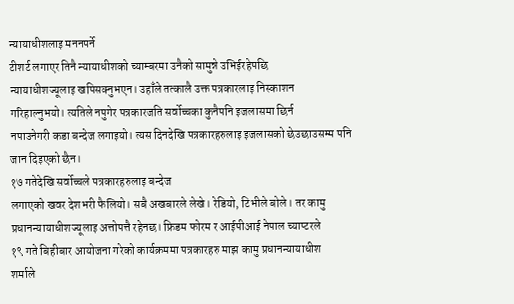न्यायाधीशलाइ मननपर्ने
टीशर्ट लगाएर तिनै न्यायाधीशको च्याम्बरमा उनैको सामुन्ने उभिईरहेपछि
न्यायाधीशज्यूलाइ खपिसक्नुभएन। उहाँले तत्कालै उक्त पत्रकारलाइ निस्काशन
गरिहाल्नुभयो। त्यतिले नपुगेर पत्रकारजति सर्वोच्चका कुनैपनि इजलासमा छिर्न
नपाउनेगरी कडा बन्देज लगाइयो। त्यस दिनदेखि पत्रकारहरुलाइ इजलासको छेउछाउसम्म पनि
जान दिइएको छैन।
१७ गतेदेखि सर्वोच्चले पत्रकारहरुलाइ बन्देज
लगाएको खवर देशभरी फैलियो। सबै अखबारले लेखे। रेडियो, टिभीले बोले। तर कामु
प्रधानन्यायाधीशज्यूलाइ अत्तोपत्तै रहेनछ। फ्रिडम फोरम र आईपीआई नेपाल च्याप्टरले
१९ गते बिहीबार आयोजना गरेको कार्यक्रममा पत्रकारहरु माझ कामु प्रधानन्यायाधीश
शर्माले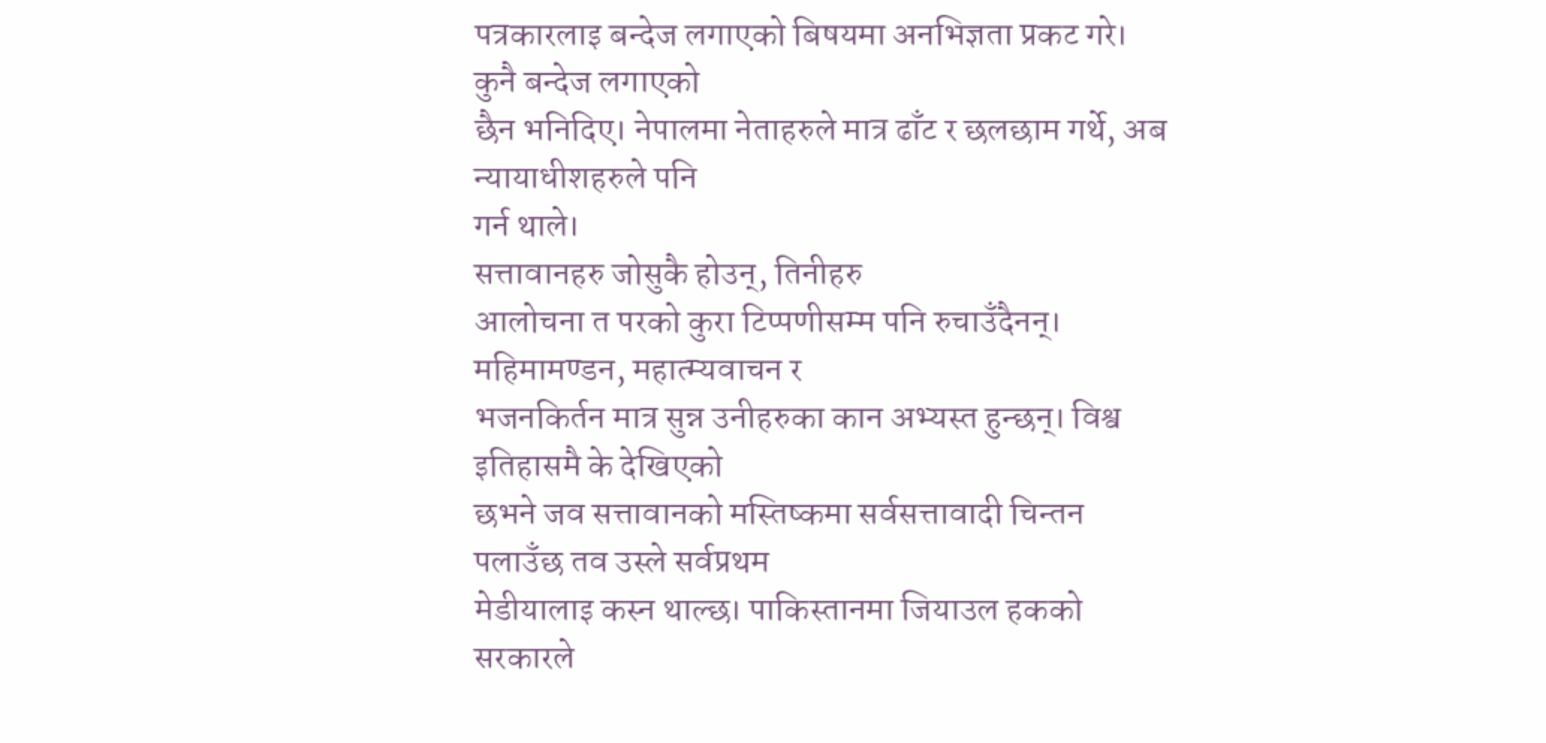पत्रकारलाइ बन्देज लगाएको बिषयमा अनभिज्ञता प्रकट गरे। कुनै बन्देज लगाएको
छैन भनिदिए। नेपालमा नेताहरुले मात्र ढाँट र छलछाम गर्थे, अब न्यायाधीशहरुले पनि
गर्न थाले।
सत्तावानहरु जोसुकै होउन्, तिनीहरु
आलोचना त परको कुरा टिप्पणीसम्म पनि रुचाउँदैनन्। महिमामण्डन, महात्म्यवाचन र
भजनकिर्तन मात्र सुन्न उनीहरुका कान अभ्यस्त हुन्छन्। विश्व इतिहासमै के देखिएको
छभने जव सत्तावानको मस्तिष्कमा सर्वसत्तावादी चिन्तन पलाउँछ तव उस्ले सर्वप्रथम
मेडीयालाइ कस्न थाल्छ। पाकिस्तानमा जियाउल हकको सरकारले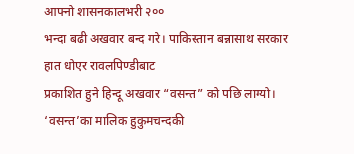आफ्नो शासनकालभरी २००
भन्दा बढी अखवार बन्द गरे। पाकिस्तान बन्नासाथ सरकार हात धोएर रावलपिण्डीबाट
प्रकाशित हुने हिन्दू अखवार “वसन्त” को पछि लाग्यो। ‘वसन्त’का मालिक हुकुमचन्दकी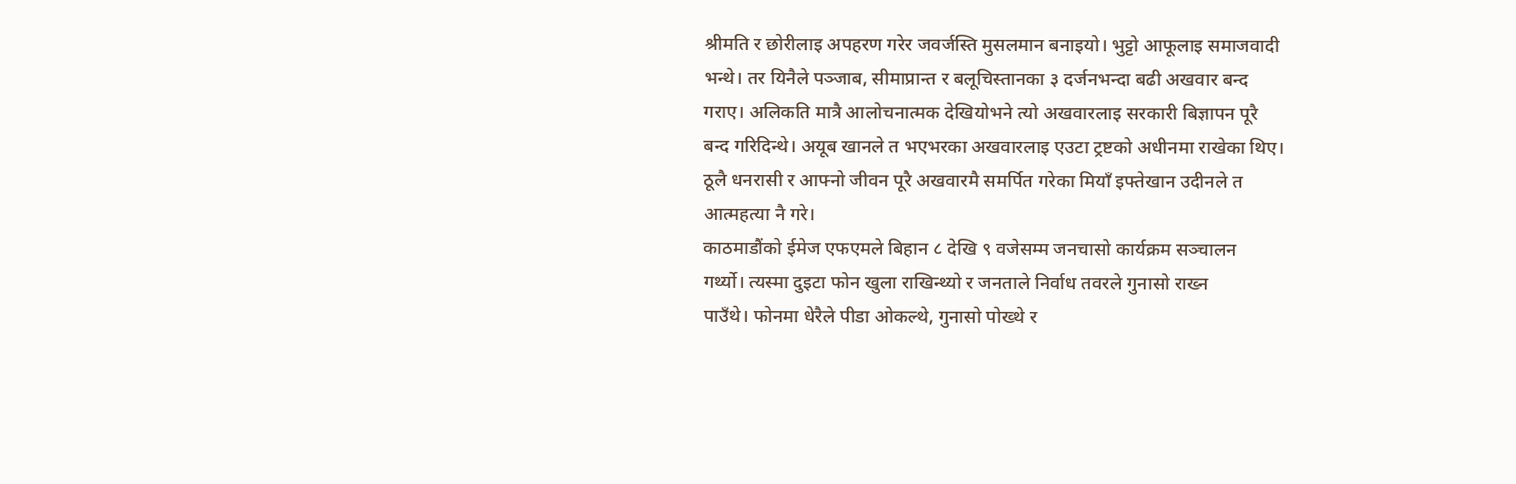श्रीमति र छोरीलाइ अपहरण गरेर जवर्जस्ति मुसलमान बनाइयो। भुट्टो आफूलाइ समाजवादी
भन्थे। तर यिनैले पञ्जाब, सीमाप्रान्त र बलूचिस्तानका ३ दर्जनभन्दा बढी अखवार बन्द
गराए। अलिकति मात्रै आलोचनात्मक देखियोभने त्यो अखवारलाइ सरकारी बिज्ञापन पूरै
बन्द गरिदिन्थे। अयूब खानले त भएभरका अखवारलाइ एउटा ट्रष्टको अधीनमा राखेका थिए।
ठूलै धनरासी र आफ्नो जीवन पूरै अखवारमै समर्पित गरेका मियाँ इफ्तेखान उदीनले त
आत्महत्या नै गरे।
काठमाडौंको ईमेज एफएमले बिहान ८ देखि ९ वजेसम्म जनचासो कार्यक्रम सञ्चालन
गर्थ्यो। त्यस्मा दुइटा फोन खुला राखिन्थ्यो र जनताले निर्वाध तवरले गुनासो राख्न
पाउँथे। फोनमा धेरैले पीडा ओकल्थे, गुनासो पोख्थे र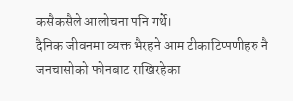कसैकसैले आलोचना पनि गर्थे।
दैनिक जीवनमा व्यक्त भैरहने आम टीकाटिप्पणीहरु नै जनचासोको फोनबाट राखिरहेका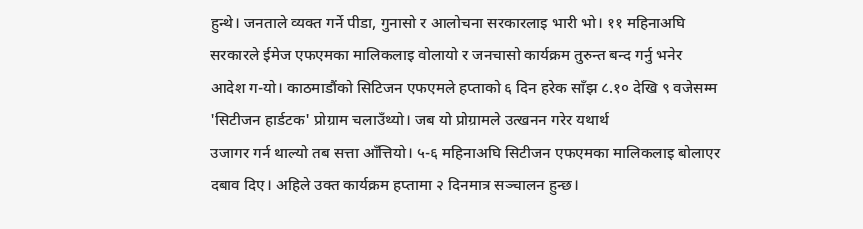हुन्थे। जनताले व्यक्त गर्ने पीडा, गुनासो र आलोचना सरकारलाइ भारी भो। ११ महिनाअघि
सरकारले ईमेज एफएमका मालिकलाइ वोलायो र जनचासो कार्यक्रम तुरुन्त बन्द गर्नु भनेर
आदेश ग-यो। काठमाडौंको सिटिजन एफएमले हप्ताको ६ दिन हरेक साँझ ८.१० देखि ९ वजेसम्म
'सिटीजन हार्डटक' प्रोग्राम चलाउँथ्यो। जब यो प्रोग्रामले उत्खनन गरेर यथार्थ
उजागर गर्न थाल्यो तब सत्ता आँत्तियो। ५-६ महिनाअघि सिटीजन एफएमका मालिकलाइ बोलाएर
दबाव दिए। अहिले उक्त कार्यक्रम हप्तामा २ दिनमात्र सञ्चालन हुन्छ।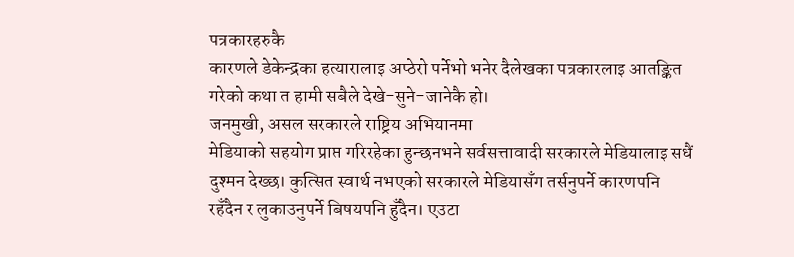पत्रकारहरुकै
कारणले डेकेन्द्रका हत्यारालाइ अप्ठेरो पर्नेभो भनेर दैलेखका पत्रकारलाइ आतङ्कित
गरेको कथा त हामी सबैले देखे-सुने-जानेकै हो।
जनमुखी, असल सरकारले राष्ट्रिय अभियानमा
मेडियाको सहयोग प्राप्त गरिरहेका हुन्छनभने सर्वसत्तावादी सरकारले मेडियालाइ सधैं
दुश्मन देख्छ। कुत्सित स्वार्थ नभएको सरकारले मेडियासँग तर्सनुपर्ने कारणपनि
रहँदैन र लुकाउनुपर्ने बिषयपनि हुँदैन। एउटा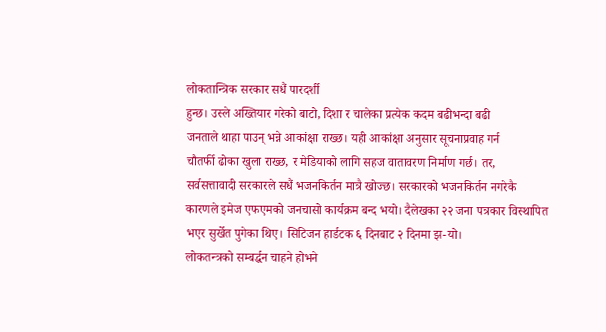लोकतान्त्रिक सरकार सधैं पारदर्शी
हुन्छ। उस्ले अख्तियार गरेको बाटो, दिशा र चालेका प्रत्येक कदम बढीभन्दा बढी
जनताले थाहा पाउन् भन्ने आकांक्षा राख्छ। यही आकांक्षा अनुसार सूचनाप्रवाह गर्न
चौतर्फी ढोका खुला राख्छ, र मेडियाको लागि सहज वातावरण निर्माण गर्छ। तर,
सर्वसत्तावादी सरकारले सधैं भजनकिर्तन मात्रै खोज्छ। सरकारको भजनकिर्तन नगरेकै
कारणले इमेज एफएमको जनचासो कार्यक्रम बन्द भयो। दैलेखका २२ जना पत्रकार विस्थापित
भएर सुर्खेत पुगेका थिए। सिटिजन हार्डटक ६ दिनबाट २ दिनमा झ-यो।
लोकतन्त्रको सम्बर्द्धन चाहने होभने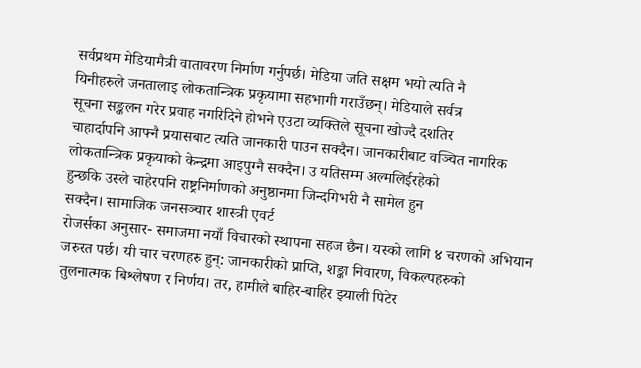सर्वप्रथम मेडियामैत्री वातावरण निर्माण गर्नुपर्छ। मेडिया जति सक्षम भयो त्यति नै
यिनीहरुले जनतालाइ लोकतान्त्रिक प्रकृयामा सहभागी गराउँछन्। मेडियाले सर्वत्र
सूचना सङ्कलन गरेर प्रवाह नगरिदिने होभने एउटा व्यक्तिले सूचना खोज्दै दशतिर
चाहार्दापनि आफ्नै प्रयासबाट त्यति जानकारी पाउन सक्दैन। जानकारीबाट वञ्चित नागरिक
लोकतान्त्रिक प्रकृयाको केन्द्रमा आइपुग्नै सक्दैन। उ यतिसम्म अल्मलिईरहेको
हुन्छकि उस्ले चाहेरपनि राष्ट्रनिर्माणको अनुष्ठानमा जिन्दगिभरी नै सामेल हुन
सक्दैन। सामाजिक जनसञ्चार शास्त्री एवर्ट
रोजर्सका अनुसार- समाजमा नयाँ विचारको स्थापना सहज छैन। यस्को लागि ४ चरणको अभियान
जरुरत पर्छ। यी चार चरणहरु हुन्: जानकारीको प्राप्ति, शङ्का निवारण, विकल्पहरुको
तुलनात्मक बिश्लेषण र निर्णय। तर, हामीले बाहिर-बाहिर झ्याली पिटेर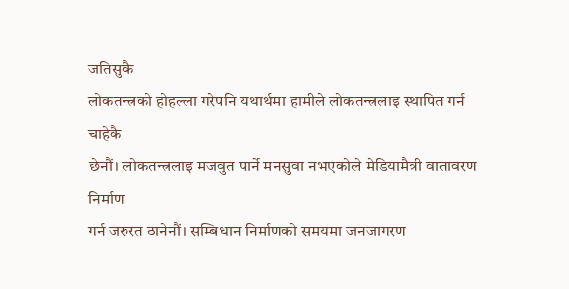जतिसुकै
लोकतन्त्रको होहल्ला गरेपनि यथार्थमा हामीले लोकतन्त्रलाइ स्थापित गर्न चाहेकै
छेनौं। लोकतन्त्रलाइ मजवुत पार्ने मनसुवा नभएकोले मेडियामैत्री वातावरण निर्माण
गर्न जरुरत ठानेनौं। सम्बिधान निर्माणको समयमा जनजागरण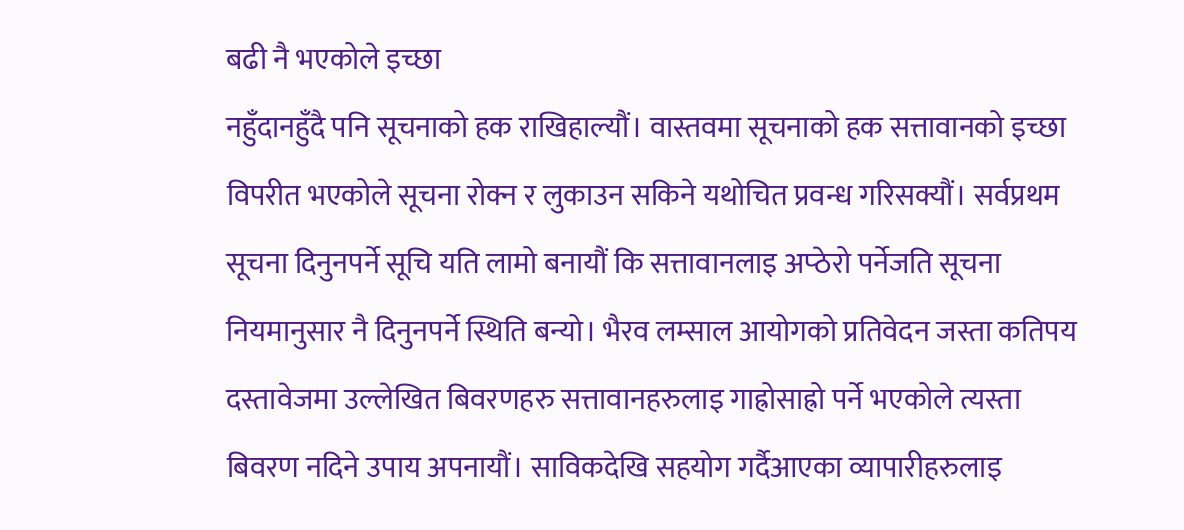बढी नै भएकोले इच्छा
नहुँदानहुँदै पनि सूचनाको हक राखिहाल्यौं। वास्तवमा सूचनाको हक सत्तावानको इच्छा
विपरीत भएकोले सूचना रोक्न र लुकाउन सकिने यथोचित प्रवन्ध गरिसक्यौं। सर्वप्रथम
सूचना दिनुनपर्ने सूचि यति लामो बनायौं कि सत्तावानलाइ अप्ठेरो पर्नेजति सूचना
नियमानुसार नै दिनुनपर्ने स्थिति बन्यो। भैरव लम्साल आयोगको प्रतिवेदन जस्ता कतिपय
दस्तावेजमा उल्लेखित बिवरणहरु सत्तावानहरुलाइ गाह्रोसाह्रो पर्ने भएकोले त्यस्ता
बिवरण नदिने उपाय अपनायौं। साविकदेखि सहयोग गर्दैआएका व्यापारीहरुलाइ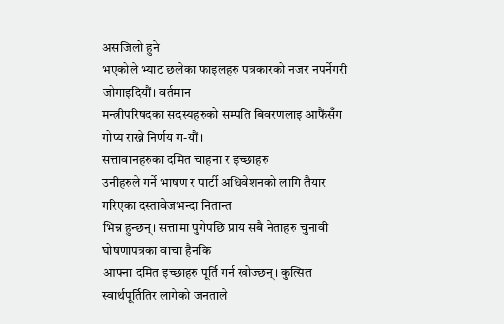असजिलो हुने
भएकोले भ्याट छलेका फाइलहरु पत्रकारको नजर नपर्नेगरी जोगाइदियौं। वर्तमान
मन्त्रीपरिषदका सदस्यहरुको सम्पति बिवरणलाइ आफैंसँग गोप्य राख्ने निर्णय ग-यौं।
सत्तावानहरुका दमित चाहना र इच्छाहरु
उनीहरुले गर्ने भाषण र पार्टी अधिवेशनको लागि तैयार गरिएका दस्तावेजभन्दा नितान्त
भिन्न हुन्छन्। सत्तामा पुगेपछि प्राय सबै नेताहरु चुनावी घोषणापत्रका वाचा हैनकि
आफ्ना दमित इच्छाहरु पूर्ति गर्न खोज्छन्। कुत्सित स्वार्थपूर्तितिर लागेको जनताले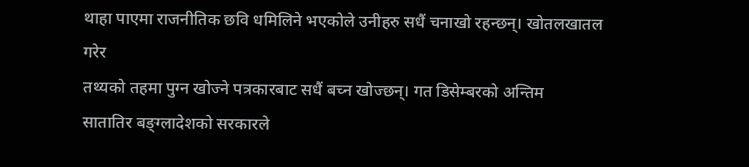थाहा पाएमा राजनीतिक छवि धमिलिने भएकोले उनीहरु सधैं चनाखो रहन्छन्। खोतलखातल गरेर
तथ्यको तहमा पुग्न खोज्ने पत्रकारबाट सधैं बच्न खोज्छन्। गत डिसेम्बरको अन्तिम
सातातिर बङ्ग्लादेशको सरकारले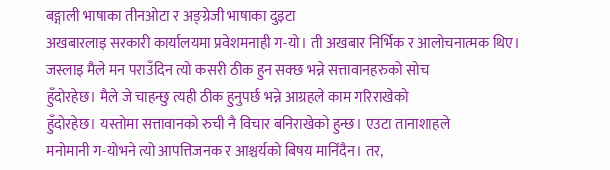बङ्गाली भाषाका तीनओटा र अङ्ग्रेजी भाषाका दुइटा
अखबारलाइ सरकारी कार्यालयमा प्रवेशमनाही ग-यो। ती अखबार निर्भिक र आलोचनात्मक थिए।
जस्लाइ मैले मन पराउँदिन त्यो कसरी ठीक हुन सक्छ भन्ने सत्तावानहरुको सोच
हुँदोरहेछ। मैले जे चाहन्छु त्यही ठीक हुनुपर्छ भन्ने आग्रहले काम गरिराखेको
हुँदोरहेछ। यस्तोमा सत्तावानको रुची नै विचार बनिराखेको हुन्छ। एउटा तानाशाहले
मनोमानी ग-योभने त्यो आपत्तिजनक र आश्चर्यको बिषय मानिंदैन। तर,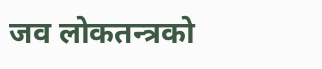जव लोकतन्त्रको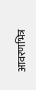आवरणभित्र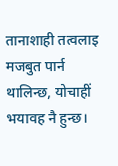तानाशाही तत्वलाइ मजबुत पार्न थालिन्छ, योचाहीं भयावह नै हुन्छ।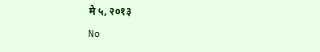मे ५, २०१३
No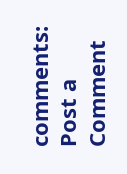comments:
Post a Comment